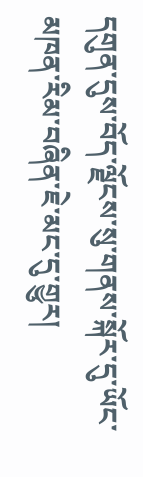དགུན་དུས་བོད་ལྗོངས་སུ་གནས་སྐོར་དུ་ཡོང་མཁན་རིམ་བཞིན་ཇེ་མང་དུ་གྱུར།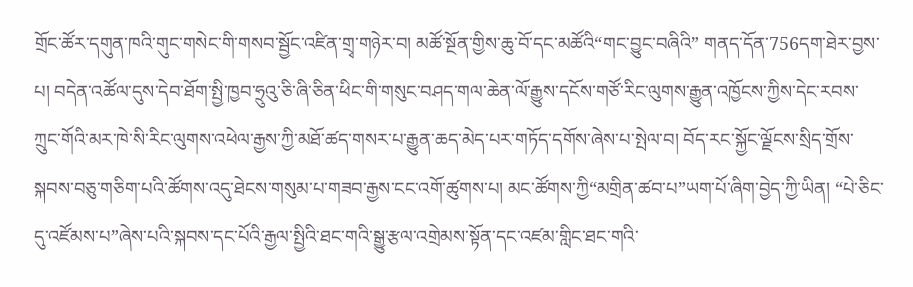གྲོང་ཚོར་དགུན་ཁའི་གུང་གསེང་གི་གསབ་སྦྱོང་འཛིན་གྲྭ་གཉེར་བ། མཚོ་སྔོན་གྱིས་ཆུ་བོ་དང་མཚོའི“གང་བྱུང་བཞིའི” གནད་དོན་756དག་ཐེར་བྱས་པ། བདེན་འཚོལ་དུས་དེབ་ཐོག་སྤྱི་ཁྱབ་ཧྲུའུ་ཅི་ཞི་ཅིན་ཕིང་གི་གསུང་བཤད་གལ་ཆེན་ལོ་རྒྱུས་དངོས་གཙོ་རིང་ལུགས་རྒྱུན་འཁྱོངས་ཀྱིས་དེང་རབས་ཀྲུང་གོའི་མར་ཁེ་སི་རིང་ལུགས་འཕེལ་རྒྱས་ཀྱི་མཐོ་ཚད་གསར་པ་རྒྱུན་ཆད་མེད་པར་གཏོད་དགོས་ཞེས་པ་སྤེལ་བ། བོད་རང་སྐྱོང་ལྗོངས་སྲིད་གྲོས་སྐབས་བཅུ་གཅིག་པའི་ཚོགས་འདུ་ཐེངས་གསུམ་པ་གཟབ་རྒྱས་ངང་འགོ་ཚུགས་པ། མང་ཚོགས་ཀྱི“མགྲིན་ཚབ་པ”ཡག་པོ་ཞིག་བྱེད་ཀྱི་ཡིན། “པེ་ཅིང་དུ་འཛོམས་པ”ཞེས་པའི་སྐབས་དང་པོའི་རྒྱལ་སྤྱིའི་ཐང་གའི་སྒྱུ་རྩལ་འགྲེམས་སྟོན་དང་འཛམ་གླིང་ཐང་གའི་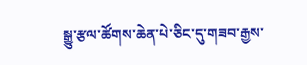སྒྱུ་རྩལ་ཚོགས་ཆེན་པེ་ཅིང་དུ་གཟབ་རྒྱས་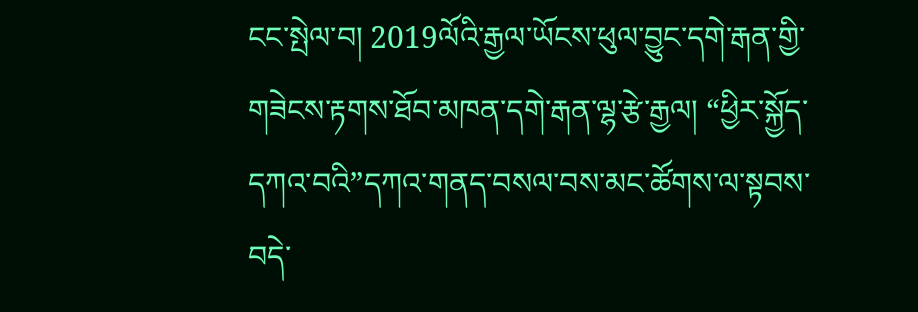ངང་སྤེལ་བ། 2019ལོའི་རྒྱལ་ཡོངས་ཕུལ་བྱུང་དགེ་རྒན་གྱི་གཟེངས་རྟགས་ཐོབ་མཁན་དགེ་རྒན་ལྷ་རྩེ་རྒྱལ། “ཕྱིར་སྐྱོད་དཀའ་བའི”དཀའ་གནད་བསལ་བས་མང་ཚོགས་ལ་སྟབས་བདེ་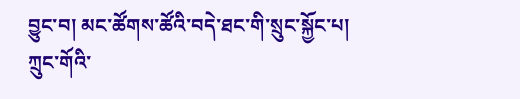བྱུང་བ། མང་ཚོགས་ཚོའི་བདེ་ཐང་གི་སྲུང་སྐྱོང་པ།
ཀྲུང་གོའི་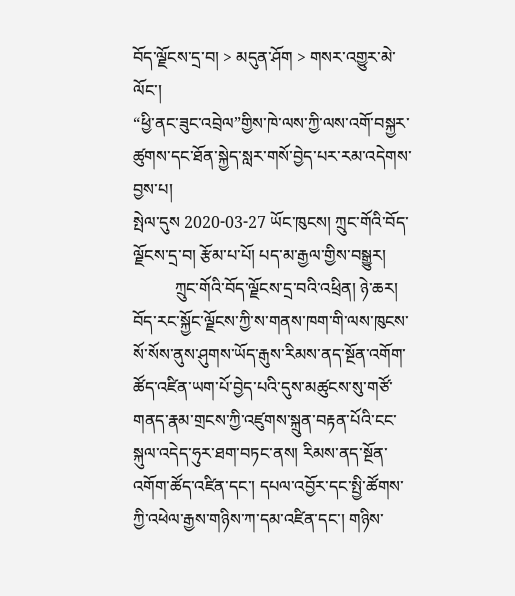བོད་ལྗོངས་དྲ་བ། > མདུན་ཤོག > གསར་འགྱུར་མེ་ལོང་།
“ཕྱི་ནང་ཟུང་འབྲེལ”གྱིས་ཁེ་ལས་ཀྱི་ལས་འགོ་བསྐྱར་ཚུགས་དང་ཐོན་སྐྱེད་སླར་གསོ་བྱེད་པར་རམ་འདེགས་བྱས་པ།
སྤེལ་དུས 2020-03-27 ཡོང་ཁུངས། ཀྲུང་གོའི་བོད་ལྗོངས་དྲ་བ། རྩོམ་པ་པོ། པད་མ་རྒྱལ་གྱིས་བསྒྱུར།
          ཀྲུང་གོའི་བོད་ལྗོངས་དྲ་བའི་འཕྲིན། ཉེ་ཆར། བོད་རང་སྐྱོང་ལྗོངས་ཀྱི་ས་གནས་ཁག་གི་ལས་ཁུངས་སོ་སོས་ནུས་ཤུགས་ཡོད་རྒུས་རིམས་ནད་སྔོན་འགོག་ཚོད་འཛིན་ཡག་པོ་བྱེད་པའི་དུས་མཚུངས་སུ་གཙོ་གནད་རྣམ་གྲངས་ཀྱི་འཛུགས་སྐྲུན་བརྟན་པོའི་ངང་སྐུལ་འདེད་ཧུར་ཐག་བཏང་ནས། རིམས་ནད་སྔོན་འགོག་ཚོད་འཛིན་དང་། དཔལ་འབྱོར་དང་སྤྱི་ཚོགས་ཀྱི་འཕེལ་རྒྱས་གཉིས་ཀ་དམ་འཛིན་དང་། གཉིས་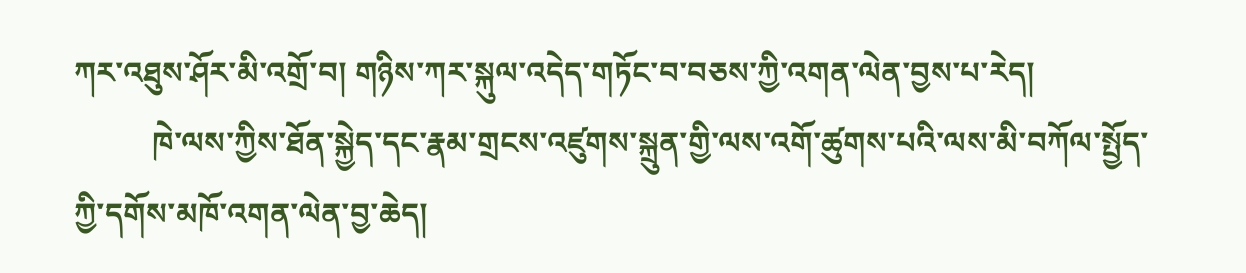ཀར་འཐུས་ཤོར་མི་འགྲོ་བ། གཉིས་ཀར་སྐུལ་འདེད་གཏོང་བ་བཅས་ཀྱི་འགན་ལེན་བྱས་པ་རེད།
          ཁེ་ལས་ཀྱིས་ཐོན་སྐྱེད་དང་རྣམ་གྲངས་འཛུགས་སྐྲུན་གྱི་ལས་འགོ་ཚུགས་པའི་ལས་མི་བཀོལ་སྤྱོད་ཀྱི་དགོས་མཁོ་འགན་ལེན་བྱ་ཆེད།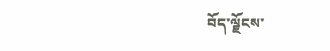བོད་ལྗོངས་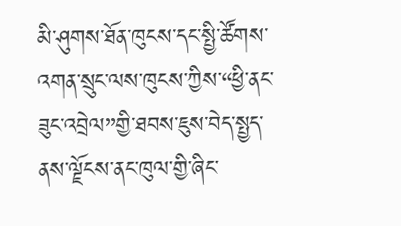མི་ཤུགས་ཐོན་ཁུངས་དང་སྤྱི་ཚོགས་འགན་སྲུང་ལས་ཁུངས་ཀྱིས་“ཕྱི་ནང་ཟུང་འབྲེལ”གྱི་ཐབས་ཇུས་བེད་སྤྱད་ནས་ལྗོངས་ནང་ཁུལ་གྱི་ཞིང་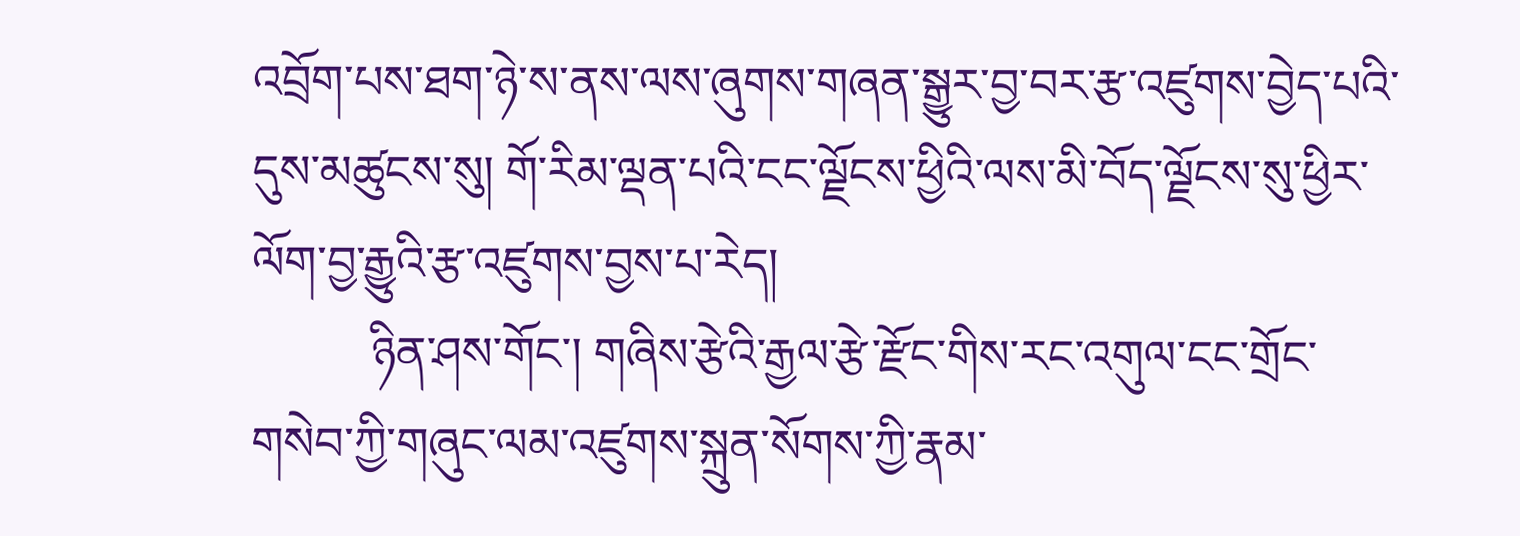འབྲོག་པས་ཐག་ཉེ་ས་ནས་ལས་ཞུགས་གཞན་སྒྱུར་བྱ་བར་རྩ་འཛུགས་བྱེད་པའི་དུས་མཚུངས་སུ། གོ་རིམ་ལྡན་པའི་ངང་ལྗོངས་ཕྱིའི་ལས་མི་བོད་ལྗོངས་སུ་ཕྱིར་ལོག་བྱ་རྒྱུའི་རྩ་འཛུགས་བྱས་པ་རེད།
          ཉིན་ཤས་གོང་། གཞིས་རྩེའི་རྒྱལ་རྩེ་རྫོང་གིས་རང་འགུལ་ངང་གྲོང་གསེབ་ཀྱི་གཞུང་ལམ་འཛུགས་སྐྲུན་སོགས་ཀྱི་རྣམ་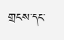གྲངས་དང་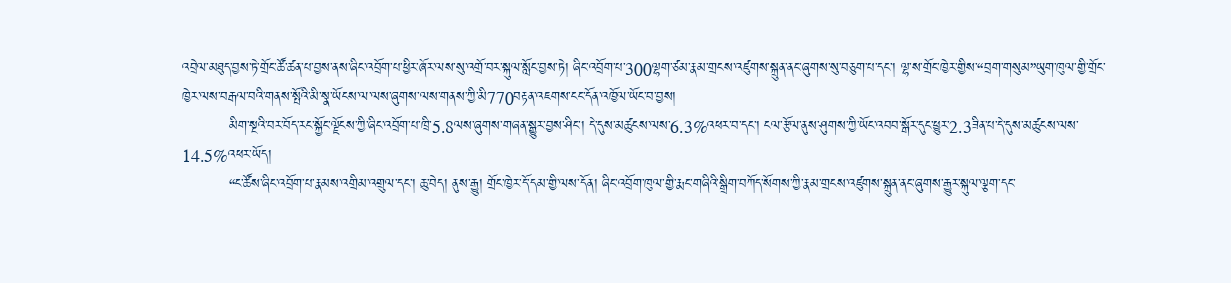འབྲེལ་མཐུད་བྱས་ཏེ་གྲོང་ཚོ་ཚན་པ་བྱས་ནས་ཞིང་འབྲོག་པ་ཕྱིར་ཞོར་ལས་སུ་འགྲོ་བར་སྐུལ་སློང་བྱས་ཏེ། ཞིང་འབྲོག་པ་300ལྷག་ཙམ་རྣམ་གྲངས་འཛུགས་སྐྲུན་ནང་ཞུགས་སུ་བཅུག་པ་དང་། ལྷ་ས་གྲོང་ཁྱེར་གྱིས་“བྲག་གསུམ”ཡུག་ཁུལ་གྱི་གྲོང་ཁྱེར་ལས་བརྒལ་བའི་གནས་སྤོའི་མི་སྣ་ཡོངས་ལ་ལས་ཞུགས་ལས་གནས་ཀྱི་མི770བརྟན་འཇགས་ངང་དོན་འཁྱོལ་ཡོང་བ་བྱས།
          མིག་སྔའི་བར་བོད་རང་སྐྱོང་ལྗོངས་ཀྱི་ཞིང་འབྲོག་པ་ཁྲི་5.8ལས་ཞུགས་གཞན་སྒྱུར་བྱས་ཤིང་། དེ་དུས་མཚུངས་ལས་6.3%འཕར་བ་དང་། ངལ་རྩོལ་ནུས་ཤུགས་ཀྱི་ཡོང་འབབ་སྒོར་དུང་ཕྱུར་2.3ཟིན་པ་དེ་དུས་མཚུངས་ལས་14.5%འཕར་ཡོད།
          “ང་ཚོས་ཞིང་འབྲོག་པ་རྣམས་འགྲིམ་འགྲུལ་དང་། ཆུ་བེད། ནུས་རྒྱུ། གྲོང་ཁྱེར་དོ་དམ་གྱི་ལས་དོན། ཞིང་འབྲོག་ཁུལ་གྱི་རྨང་གཞིའི་སྒྲིག་བཀོད་སོགས་ཀྱི་རྣམ་གྲངས་འཛུགས་སྐྲུན་ནང་ཞུགས་རྒྱུར་སྐུལ་ལྕག་དང་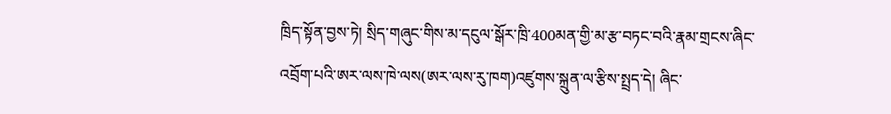ཁྲིད་སྟོན་བྱས་ཏེ། སྲིད་གཞུང་གིས་མ་དངུལ་སྒོར་ཁྲི་400མན་གྱི་མ་རྩ་བཏང་བའི་རྣམ་གྲངས་ཞིང་འབྲོག་པའི་ཨར་ལས་ཁེ་ལས(ཨར་ལས་རུ་ཁག)འཛུགས་སྐྲུན་ལ་རྩིས་སྤྲད་དེ། ཞིང་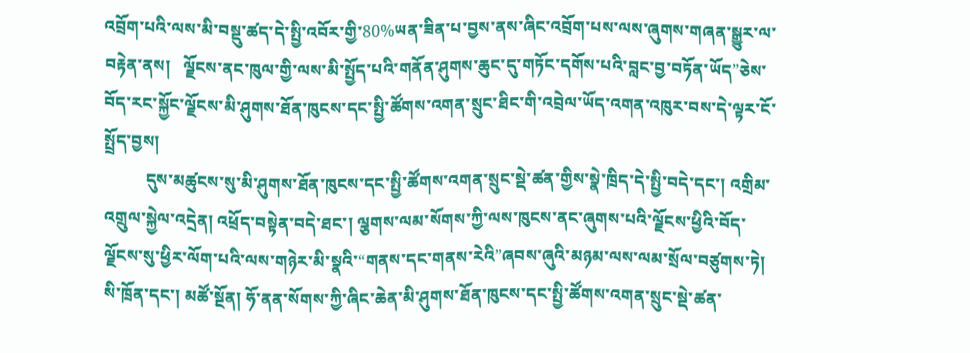འབྲོག་པའི་ལས་མི་བསྡུ་ཚད་དེ་སྤྱི་འབོར་གྱི་80%ཡན་ཟིན་པ་བྱས་ནས་ཞིང་འབྲོག་པས་ལས་ཞུགས་གཞན་སྒྱུར་ལ་བརྟེན་ནས།   ལྗོངས་ནང་ཁུལ་གྱི་ལས་མི་སྤྱོད་པའི་གནོན་ཤུགས་ཆུང་དུ་གཏོང་དགོས་པའི་བླང་བྱ་བཏོན་ཡོད”ཅེས་བོད་རང་སྐྱོང་ལྗོངས་མི་ཤུགས་ཐོན་ཁུངས་དང་སྤྱི་ཚོགས་འགན་སྲུང་ཐིང་གི་འབྲེལ་ཡོད་འགན་འཁུར་བས་དེ་ལྟར་ངོ་སྤྲོད་བྱས།
          དུས་མཚུངས་སུ་མི་ཤུགས་ཐོན་ཁུངས་དང་སྤྱི་ཚོགས་འགན་སྲུང་སྡེ་ཚན་གྱིས་སྣེ་ཁྲིད་དེ་སྤྱི་བདེ་དང་། འགྲིམ་འགྲུལ་སྐྱེལ་འདྲེན། འཕྲོད་བསྟེན་བདེ་ཐང་། ལྕགས་ལམ་སོགས་ཀྱི་ལས་ཁུངས་ནང་ཞུགས་པའི་ལྗོངས་ཕྱིའི་བོད་ལྗོངས་སུ་ཕྱིར་ལོག་པའི་ལས་གཉེར་མི་སྣའི་“གནས་དང་གནས་རེའི”ཞབས་ཞུའི་མཉམ་ལས་ལམ་སྲོལ་བཙུགས་ཏེ། སི་ཁྲོན་དང་། མཚོ་སྔོན། ཧོ་ནན་སོགས་ཀྱི་ཞིང་ཆེན་མི་ཤུགས་ཐོན་ཁུངས་དང་སྤྱི་ཚོགས་འགན་སྲུང་སྡེ་ཚན་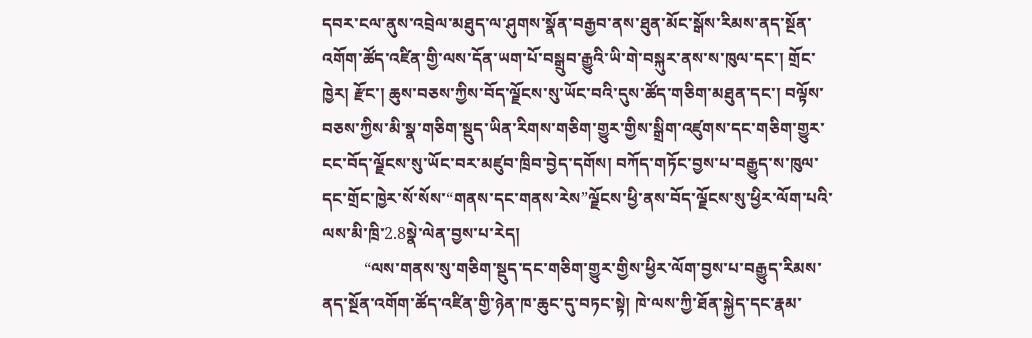དབར་ངལ་ནུས་འབྲེལ་མཐུད་ལ་ཤུགས་སྣོན་བརྒྱབ་ནས་ཐུན་མོང་སྒོས་རིམས་ནད་སྔོན་འགོག་ཚོད་འཛིན་གྱི་ལས་དོན་ཡག་པོ་བསྒྲུབ་རྒྱུའི་ཡི་གེ་བསྐུར་ནས་ས་ཁུལ་དང་། གྲོང་ཁྱེར། རྫོང་། ཆུས་བཅས་ཀྱིས་བོད་ལྗོངས་སུ་ཡོང་བའི་དུས་ཚོད་གཅིག་མཐུན་དང་། བལྟོས་བཅས་ཀྱིས་མི་སྣ་གཅིག་སྡུད་ཡིན་རིགས་གཅིག་གྱུར་གྱིས་སྒྲིག་འཛུགས་དང་གཅིག་གྱུར་ངང་བོད་ལྗོངས་སུ་ཡོང་བར་མཛུབ་ཁྲིབ་བྱེད་དགོས། བཀོད་གཏོང་བྱས་པ་བརྒྱུད་ས་ཁུལ་དང་གྲོང་ཁྱེར་སོ་སོས་“གནས་དང་གནས་རེས”ལྗོངས་ཕྱི་ནས་བོད་ལྗོངས་སུ་ཕྱིར་ལོག་པའི་ལས་མི་ཁྲི་2.8སྣེ་ལེན་བྱས་པ་རེད།
          “ལས་གནས་སུ་གཅིག་སྡུད་དང་གཅིག་གྱུར་གྱིས་ཕྱིར་ལོག་བྱས་པ་བརྒྱུད་རིམས་ནད་སྔོན་འགོག་ཚོད་འཛིན་གྱི་ཉེན་ཁ་ཆུང་དུ་བཏང་སྟེ། ཁེ་ལས་ཀྱི་ཐོན་སྐྱེད་དང་རྣམ་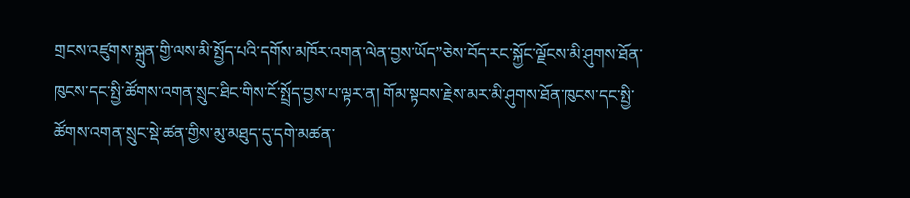གྲངས་འཛུགས་སྐྲུན་གྱི་ལས་མི་སྤྱོད་པའི་དགོས་མཁོར་འགན་ལེན་བྱས་ཡོད”ཅེས་བོད་རང་སྐྱོང་ལྗོངས་མི་ཤུགས་ཐོན་ཁུངས་དང་སྤྱི་ཚོགས་འགན་སྲུང་ཐིང་གིས་ངོ་སྤྲོད་བྱས་པ་ལྟར་ན། གོམ་སྟབས་རྗེས་མར་མི་ཤུགས་ཐོན་ཁུངས་དང་སྤྱི་ཚོགས་འགན་སྲུང་སྡེ་ཚན་གྱིས་མུ་མཐུད་དུ་དགེ་མཚན་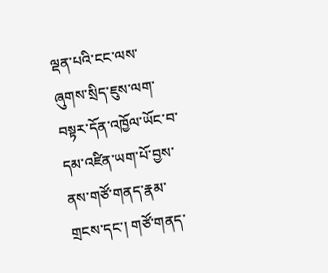ལྡན་པའི་ངང་ལས་ཞུགས་སྲིད་ཇུས་ལག་བསྟར་དོན་འཁྱོལ་ཡོང་བ་དམ་འཛིན་ཡག་པོ་བྱས་ནས་གཙོ་གནད་རྣམ་གྲངས་དང་། གཙོ་གནད་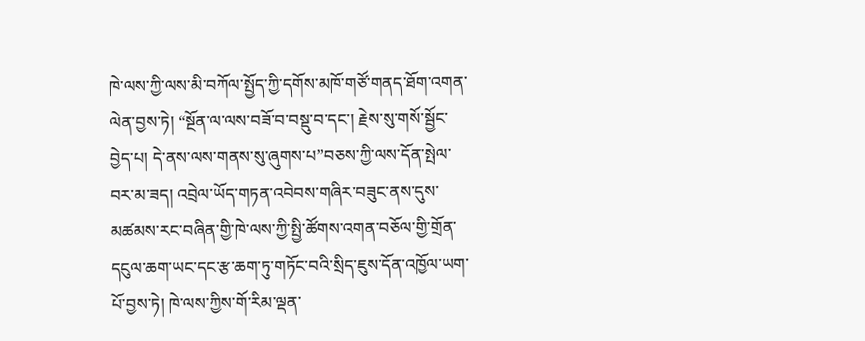ཁེ་ལས་ཀྱི་ལས་མི་བཀོལ་སྤྱོད་ཀྱི་དགོས་མཁོ་གཙོ་གནད་ཐོག་འགན་ལེན་བྱས་ཏེ། “སྔོན་ལ་ལས་བཟོ་བ་བསྡུ་བ་དང་། རྗེས་སུ་གསོ་སྦྱོང་བྱེད་པ། དེ་ནས་ལས་གནས་སུ་ཞུགས་པ”བཅས་ཀྱི་ལས་དོན་སྤེལ་བར་མ་ཟད། འབྲེལ་ཡོད་གཏན་འབེབས་གཞིར་བཟུང་ནས་དུས་མཚམས་རང་བཞིན་གྱི་ཁེ་ལས་ཀྱི་སྤྱི་ཚོགས་འགན་བཅོལ་གྱི་གྲོན་དངུལ་ཆག་ཡང་དང་རྩ་ཆག་ཏུ་གཏོང་བའི་སྲིད་ཇུས་དོན་འཁྱོལ་ཡག་པོ་བྱས་ཏེ། ཁེ་ལས་ཀྱིས་གོ་རིམ་ལྡན་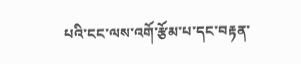པའི་ངང་ལས་འགོ་རྩོམ་པ་དང་བརྟན་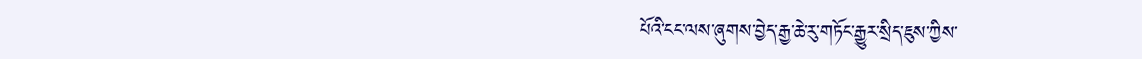པོའི་ངང་ལས་ཞུགས་བྱེད་རྒྱ་ཆེ་རུ་གཏོང་རྒྱུར་སྲིད་ཇུས་ཀྱིས་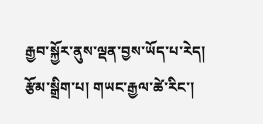རྒྱབ་སྐྱོར་ནུས་ལྡན་བྱས་ཡོད་པ་རེད།
རྩོམ་སྒྲིག་པ། གཡང་རྒྱལ་ཚེ་རིང་།